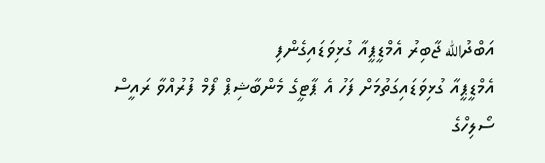އަބްދުالله ޖާބިރު އެމްޑީޕީއާ ގުޅިވަޑައިގެންފި
އެމްޑީޕީއާ ގުޅިވަޑައިގަތުމަށް ފަހު އެ ޕާޓީގެ މެންބާޝިޕް ފޯމް ފުރުއްވާ ރައީސް ސޯލިހްގެ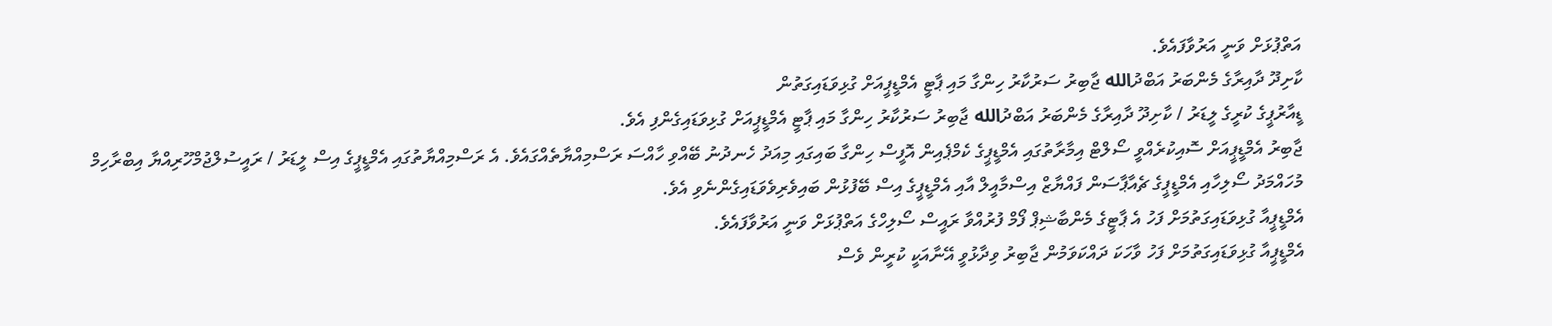އަތްޕުޅަށް ވަނީ އަރުވާފައެވެ.
ކާށިދޫ ދާއިރާގެ މެންބަރު އަބްދުالله ޖާބިރު ސަރުކާރު ހިންގާ މައި ޕާޓީ އެމްޑީޕީއަށް ގުޅިވަޑައިގަތުން
ޑީއާރުޕީގެ ކުރީގެ ލީޑަރު / ކާށިދޫ ދާއިރާގެ މެންބަރު އަބްދުالله ޖާބިރު ސަރުކާރު ހިންގާ މައި ޕާޓީ އެމްޑީޕީއަށް ގުޅިވަޑައިގެންފި އެވެ.
ޖާބިރު އެމްޑީޕީއަށް ސޮއިކުރެއްވީ ސޯލްޓް އިމާރާތުގައި އެމްޑީޕީގެ ކެމްޕެއިން އޮފީސް ހިންގާ ބައިގައި މިއަދު ހެނދުނު ބޭއްވި ހާއްސަ ރަސްމިއްޔާތެއްގައެވެ. އެ ރަސްމިއްޔާތުގައި އެމްޑީޕީގެ އިސް ލީޑަރު / ރައީސުލްޖުމްހޫރިއްޔާ އިބްރާހިމް މުހައްމަދު ސޯލިހާއި އެމްޑީޕީގެ ޗެއާޕާސަން ފައްޔާޒް އިސްމާއީލް އާއި އެމްޑީޕީގެ އިސް ބޭފުޅުން ބައިވެރިވެވަޑައިގެންނެވި އެވެ.
އެމްޑީޕީއާ ގުޅިވަޑައިގަތުމަށް ފަހު އެ ޕާޓީގެ މެންބާޝިޕް ފޯމް ފުރުއްވާ ރައީސް ސޯލިހްގެ އަތްޕުޅަށް ވަނީ އަރުވާފައެވެ.
އެމްޑީޕީއާ ގުޅިވަޑައިގަތުމަށް ފަހު ވާހަކަ ދައްކަވަމުން ޖާބިރު ވިދާޅުވީ އޭނާއަކީ ކުރީން ވެސް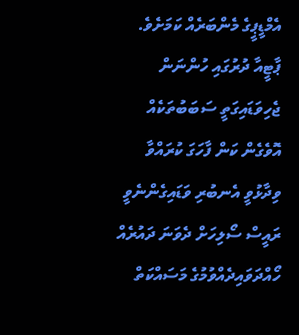އެމްޑީޕީގެ މެންބަރެއް ކަމަށެވެ. ޕާޓީއާ ދުރުގައި ހުންނަން ޖެހިވަޑައިގަތީ ސަބަބުތަކެއް އޮވެގެން ކަން ފާހަގަ ކުރައްވާ ވިދާޅުވީ އެނބުރި ވަޑައިގެންނެވީ ރައީސް ސޯލިހަށް ދެވަނަ ދައުރެއް ހޯއްދަވައިދެއްވުމުގެ މަސައްކަތް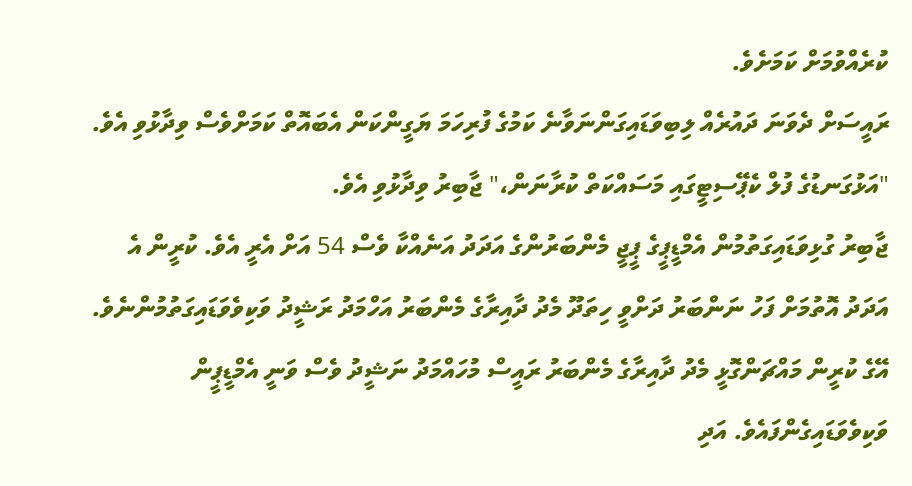ކުރެއްވުމަށް ކަމަށެވެ.
ރައީސަށް ދެވަނަ ދައުރެއް ލިބިވަޑައިގަންނަވާނެ ކަމުގެ ފުރިހަމަ ޔަގީންކަން އެބައޮތް ކަމަށްވެސް ވިދާޅުވި އެވެ.
"އަޅުގަނޑުގެ ފުލް ކެޕޭސިޓީގައި މަސައްކަތް ކުރާނަން،" ޖާބިރު ވިދާޅުވި އެވެ.
ޖާބިރު ގުޅިވަޑައިގަތުމުން އެމްޑީޕީގެ ޕީޖީ މެންބަރުންގެ އަދަދު އަނެއްކާ ވެސް 54 އަށް އެރީ އެވެ. ކުރީން އެ އަދަދު އޮތުމަށް ފަހު ނަންބަރު ދަށްވީ ހިތަދޫ މެދު ދާއިރާގެ މެންބަރު އަހްމަދު ރަޝީދު ވަކިވެވަޑައިގަތުމުންނެވެ. އޭގެ ކުރީން މައްޗަންގޮޅީ މެދު ދާއިރާގެ މެންބަރު ރައީސް މުހައްމަދު ނަޝީދު ވެސް ވަނީ އެމްޑީޕީން ވަކިވެވަޑައިގެންފައެވެ. އަދި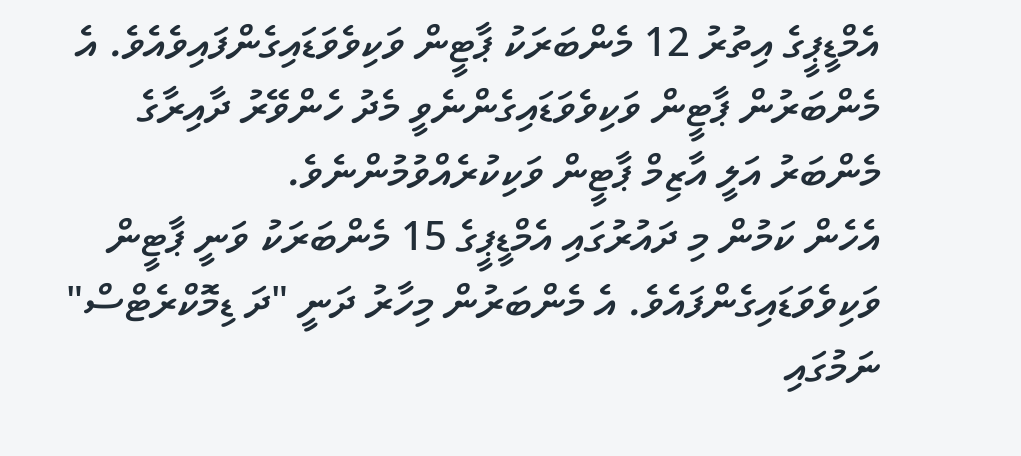އެމްޑީޕީގެ އިތުރު 12 މެންބަރަކު ޕާޓީން ވަކިވެވަޑައިގެންފައިވެއެވެ. އެ މެންބަރުން ޕާޓީން ވަކިވެވަޑައިގެންނެވީ މެދު ހެންވޭރު ދާއިރާގެ މެންބަރު އަލީ އާޒިމް ޕާޓީން ވަކިކުރެއްވުމުންނެވެ.
އެހެން ކަމުން މި ދައުރުގައި އެމްޑީޕީގެ 15 މެންބަރަކު ވަނީ ޕާޓީން ވަކިވެވަޑައިގެންފައެވެ. އެ މެންބަރުން މިހާރު ދަނީ "ދަ ޑިމޮކްރެޓްސް" ނަމުގައި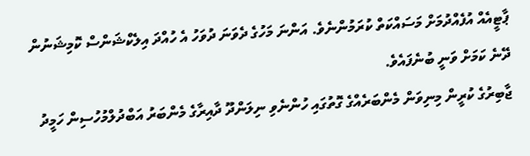ޕާޓީއެއް އުފެއްދުމަށް މަސައްކަތް ކުރަމުންނެވެ. އަންނަ މަހުގެ ދެވަނަ ދުވަހު އެ ހުއްދަ އިލެކްޝަންސް ކޮމިޝަނުން ދޭނެ ކަމަށް ވަނީ ބުނެފައެވެ.
ޖާބިރުގެ ކުރީން މިނިވަން މެންބަރެއްގެ ގޮތުގައި ހުންނެވި ނިލަންދޫ ދާއިރާގެ މެންބަރު އަބްދުލްމުހުސިން ހަމީދު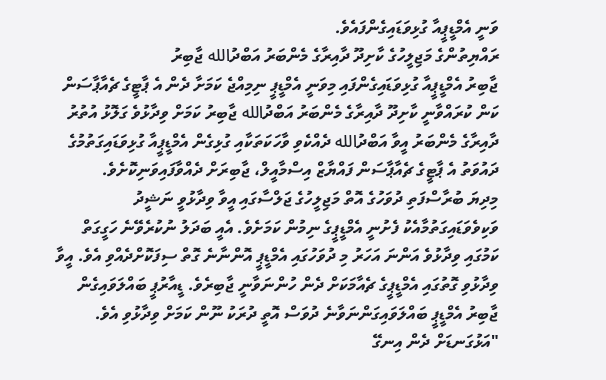ވަނީ އެމްޑީޕީއާ ގުޅިވަޑައިގެންފައެވެ.
ރައްޔިތުންގެ މަޖިލީހުގެ ކާށިދޫ ދާއިރާގެ މެންބަރު އަބްދުالله ޖާބިރު
ޖާބިރު އެމްޑީޕީއާ ގުޅިވަޑައިގެންފައި މިވަނީ އެމްޑީޕީ ނިމިއްޖެ ކަމަށާ ދެން އެ ޕާޓީގެ ޗެއާޕާސަން ކަން ކުރައްވާނީ ކާށިދޫ ދާއިރާގެ މެންބަރު އަބްދުالله ޖާބިރު ކަމަށް ވިދާޅުވެ ގަލޮޅު އުތުރު ދާއިރާގެ މެންބަރު އީވާ އަބްދުالله ދެއްކެވި ވާހަކަތަކާއި ގުޅިގެން އެމްޑީޕީއާ ގުޅިވަޑައިގަތުމުގެ ދައުވަތު އެ ޕާޓީގެ ޗެއާޕާސަން ފައްޔާޒް އިސްމާއީލް، ޖާބިރަށް ދެއްވާފައިވަނިކޮށެވެ.
މިދިޔަ ބުރާސްފަތި ދުވަހުގެ އޮތް މަޖިލީހުގެ ޖަލްސާގައި އީވާ ވިދާޅުވީ ނަޝީދު ވަކިވެވަޑައިގަތުމާއެކު ފެށުނީ އެމްޑީޕީގެ ނިމުން ކަމަށެވެ. އެއީ ބަދަލު ނުކުރެވޭނެ ހަގީގަތް ކަމުގައި ވިދާޅުވެ އަންނަ އަހަރު މި ދުވަހުގައި އެމްޑީޕީ އޮންނާނެ ގޮތް ސިފަކޮށްދެއްވި އެވެ. އީވާ ވިދާޅުވި ގޮތުގައި އެމްޑީޕީގެ ޗެއާމަކަށް ދެން ހުންނަވާނީ ޖާބިރެވެ. ޑީއާރުޕީ ބައްލަވައިގެން ޖާބިރު އެމްޑީޕީ ބައްލަވައިގަންނަވާނެ ދުވަސް އޮތީ ދުރަކު ނޫން ކަމަށް ވިދާޅުވި އެވެ.
"އަޅުގަނޑަށް ދެން އިނގޭ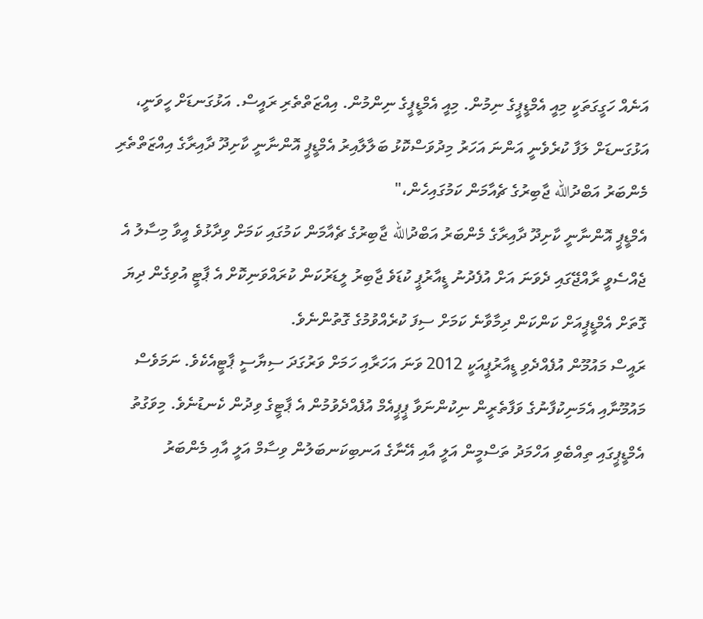އަނެއް ހަގީގަތަކީ މިއީ އެމްޑީޕީގެ ނިމުން. މިއީ އެމްޑީޕީގެ ނިންމުން. އިއްޒަތްތެރި ރައީސް. އަޅުގަނޑަށް ހީވަނީ، އަޅުގަނޑަށް ލަފާ ކުރެވެނީ އަންނަ އަހަރު މިދުވަސްކޮޅު ބަލާލާއިރު އެމްޑީޕީ އޮންނާނީ ކާށިދޫ ދާއިރާގެ އިއްޒަތްތެރި މެންބަރު އަބްދުالله ޖާބިރުގެ ޗެއާމަން ކަމުގައިހެން،"
އެމްޑީޕީ އޮންނާނީ ކާށިދޫ ދާއިރާގެ މެންބަރު އަބްދުالله ޖާބިރުގެ ޗެއާމަން ކަމުގައި ކަމަށް ވިދާޅުވެ އީވާ މިސާލު އެ ޖެއްސެވީ ރާއްޖޭގައި ދެވަނަ އަށް އުފެދުނު ޑީއާރުޕީ ކުޑަވެ ޖާބިރު ލީޑަރުކަން ކުރައްވަނިކޮށް އެ ޕާޓީ އުވިގެން ދިޔަ ގޮތަށް އެމްޑީޕީއަށް ކަންކަން ދިމާވާނެ ކަމަށް ސިފަ ކުރެއްވުމުގެ ގޮތުންނެވެ.
ރައީސް މައުމޫން އުފެއްދެވި ޑީއާރުޕީއަކީ 2012 ވަނަ އަހަރާއި ހަމަށް ވަރުގަދަ ސިޔާސީ ޕާޓީއެކެވެ. ނަމަވެސް މައުމޫނާއި އެމަނިކުފާނުގެ ވަފާތެރީން ނިކުންނަވާ ޕީޕީއެމް އުފެއްދެވުމުން އެ ޕާޓީގެ ވިދުން ކެނޑުނެވެ. މިވަގުތު އެމްޑީޕީގައި ތިއްބެވި އަހްމަދު ތަސްމީން އަލީ އާއި އޭނާގެ އަނބިކަނބަލުން ވިސާމް އަލީ އާއި މެންބަރު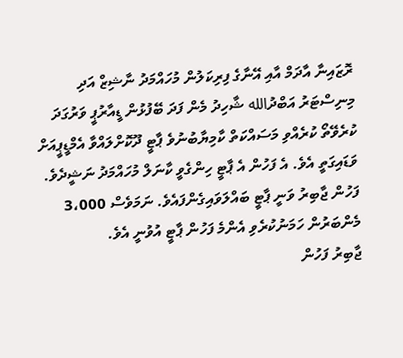ރޮޒައިނާ އާދަމް އާއި އޭނާގެ ފިރިކަލުން މުހައްމަދު ނާޝިޒް އަދި މިނިސްޓަރު އަބްދުالله ޝާހިދު މެން ފަދަ ބޭފުޅުން ޑީއާރުޕީ ވަރުގަދަ ކުރެވޭތޯ ކުރެއްވި މަސައްކަތް ކާމިޔާބުނުވެ ޕާޓީ ދޫކޮށްލައްވާ އެމްޑީޕީއަށް ވަޑައިގަތީ އެވެ. އެ ފަހުން އެ ޕާޓީ ހިންގެވީ ކާނަލް މުހައްމަދު ނަޝީދެވެ. ފަހުން ޖާބިރު ވަނީ ޕާޓީ ބައްލަވައިގެންފައެވެ. ނަމަވެސް 3،000 މެންބަރުން ހަމަނުކުރެވި އެންމެ ފަހުން ޕާޓީ އުވުނީ އެވެ.
ޖާބިރު ފަހުން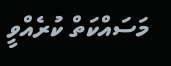މަސައްކަތް ކުރެއްވީ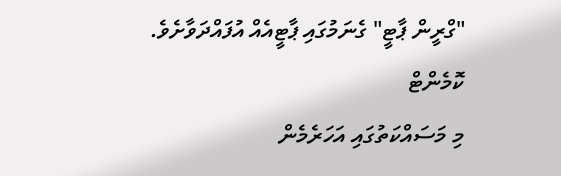"ގްރީން ޕާޓީ" ގެނަމުގައި ޕާޓީއެއް އުފައްދަވާށެވެ.
ކޮމެންޓް
މި މަސައްކަތުގައި އަހަރެމެން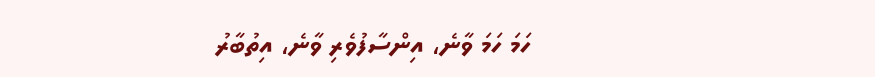ހަމަ ހަމަ ވާނެ، އިންސާފުވެރި ވާނެ، އިތުބާރު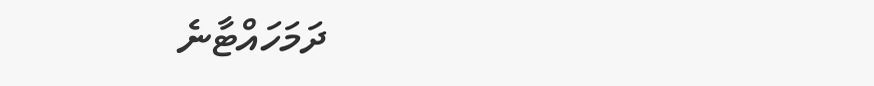ދަމަހައްޓާނެ